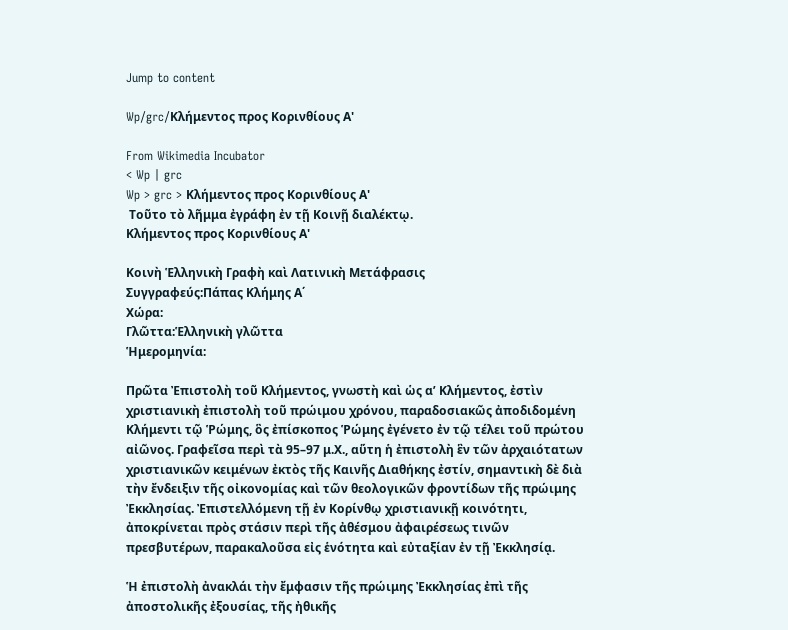Jump to content

Wp/grc/Κλήμεντος προς Κορινθίους Α'

From Wikimedia Incubator
< Wp | grc
Wp > grc > Κλήμεντος προς Κορινθίους Α'
 Τοῦτο τὸ λῆμμα ἐγράφη ἐν τῇ Κοινῇ διαλέκτῳ.
Κλήμεντος προς Κορινθίους Α'

Κοινὴ Ἑλληνικὴ Γραφὴ καὶ Λατινικὴ Μετάφρασις
Συγγραφεύς:Πάπας Κλήμης Α΄
Χώρα:
Γλῶττα:Ἑλληνικὴ γλῶττα
Ἡμερομηνία:

Πρῶτα Ἐπιστολὴ τοῦ Κλήμεντος, γνωστὴ καὶ ὡς αʹ Κλήμεντος, ἐστὶν χριστιανικὴ ἐπιστολὴ τοῦ πρώιμου χρόνου, παραδοσιακῶς ἀποδιδομένη Κλήμεντι τῷ Ῥώμης, ὃς ἐπίσκοπος Ῥώμης ἐγένετο ἐν τῷ τέλει τοῦ πρώτου αἰῶνος. Γραφεῖσα περὶ τὰ 95–97 μ.Χ., αὕτη ἡ ἐπιστολὴ ἓν τῶν ἀρχαιότατων χριστιανικῶν κειμένων ἐκτὸς τῆς Καινῆς Διαθήκης ἐστίν, σημαντικὴ δὲ διὰ τὴν ἔνδειξιν τῆς οἰκονομίας καὶ τῶν θεολογικῶν φροντίδων τῆς πρώιμης Ἐκκλησίας. Ἐπιστελλόμενη τῇ ἐν Κορίνθῳ χριστιανικῇ κοινότητι, ἀποκρίνεται πρὸς στάσιν περὶ τῆς ἀθέσμου ἀφαιρέσεως τινῶν πρεσβυτέρων, παρακαλοῦσα εἰς ἑνότητα καὶ εὐταξίαν ἐν τῇ Ἐκκλησίᾳ.

Ἡ ἐπιστολὴ ἀνακλάι τὴν ἔμφασιν τῆς πρώιμης Ἐκκλησίας ἐπὶ τῆς ἀποστολικῆς ἐξουσίας, τῆς ἠθικῆς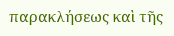παρακλήσεως καὶ τῆς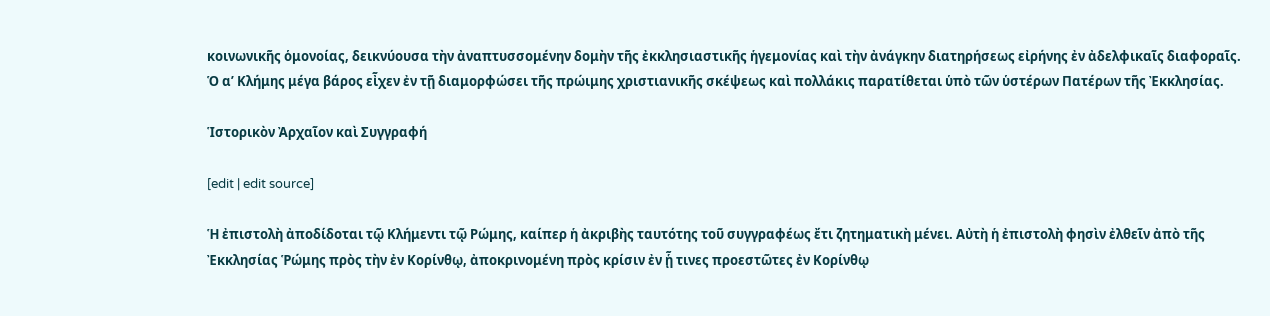κοινωνικῆς ὁμονοίας, δεικνύουσα τὴν ἀναπτυσσομένην δομὴν τῆς ἐκκλησιαστικῆς ἡγεμονίας καὶ τὴν ἀνάγκην διατηρήσεως εἰρήνης ἐν ἀδελφικαῖς διαφοραῖς. Ὁ αʹ Κλήμης μέγα βάρος εἶχεν ἐν τῇ διαμορφώσει τῆς πρώιμης χριστιανικῆς σκέψεως καὶ πολλάκις παρατίθεται ὑπὸ τῶν ὑστέρων Πατέρων τῆς Ἐκκλησίας.

Ἱστορικὸν Ἀρχαῖον καὶ Συγγραφή

[edit | edit source]

Ἡ ἐπιστολὴ ἀποδίδοται τῷ Κλήμεντι τῷ Ρώμης, καίπερ ἡ ἀκριβὴς ταυτότης τοῦ συγγραφέως ἔτι ζητηματικὴ μένει. Αὐτὴ ἡ ἐπιστολὴ φησὶν ἐλθεῖν ἀπὸ τῆς Ἐκκλησίας Ῥώμης πρὸς τὴν ἐν Κορίνθῳ, ἀποκρινομένη πρὸς κρίσιν ἐν ᾗ τινες προεστῶτες ἐν Κορίνθῳ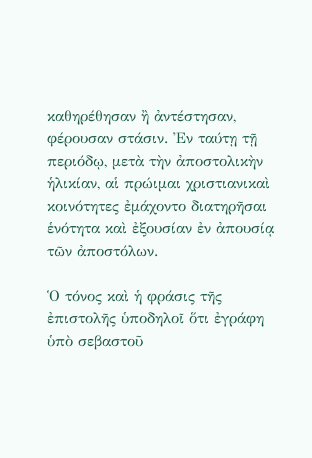καθηρέθησαν ἢ ἀντέστησαν, φέρουσαν στάσιν. Ἐν ταύτῃ τῇ περιόδῳ, μετὰ τὴν ἀποστολικὴν ἡλικίαν, αἱ πρώιμαι χριστιανικαὶ κοινότητες ἐμάχοντο διατηρῆσαι ἑνότητα καὶ ἐξουσίαν ἐν ἀπουσίᾳ τῶν ἀποστόλων.

Ὁ τόνος καὶ ἡ φράσις τῆς ἐπιστολῆς ὑποδηλοῖ ὅτι ἐγράφη ὑπὸ σεβαστοῦ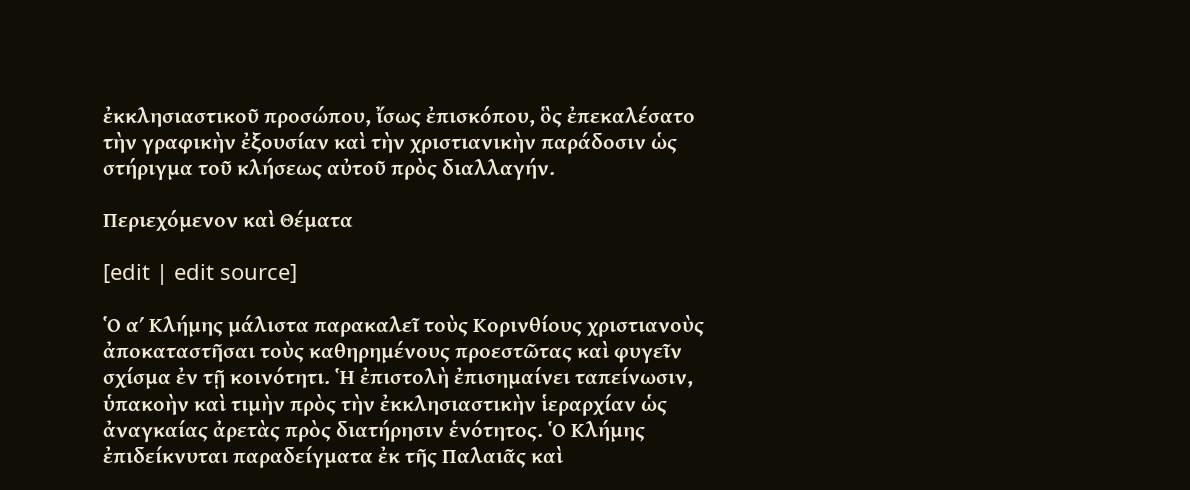ἐκκλησιαστικοῦ προσώπου, ἴσως ἐπισκόπου, ὃς ἐπεκαλέσατο τὴν γραφικὴν ἐξουσίαν καὶ τὴν χριστιανικὴν παράδοσιν ὡς στήριγμα τοῦ κλήσεως αὐτοῦ πρὸς διαλλαγήν.

Περιεχόμενον καὶ Θέματα

[edit | edit source]

Ὁ αʹ Κλήμης μάλιστα παρακαλεῖ τοὺς Κορινθίους χριστιανοὺς ἀποκαταστῆσαι τοὺς καθηρημένους προεστῶτας καὶ φυγεῖν σχίσμα ἐν τῇ κοινότητι. Ἡ ἐπιστολὴ ἐπισημαίνει ταπείνωσιν, ὑπακοὴν καὶ τιμὴν πρὸς τὴν ἐκκλησιαστικὴν ἱεραρχίαν ὡς ἀναγκαίας ἀρετὰς πρὸς διατήρησιν ἑνότητος. Ὁ Κλήμης ἐπιδείκνυται παραδείγματα ἐκ τῆς Παλαιᾶς καὶ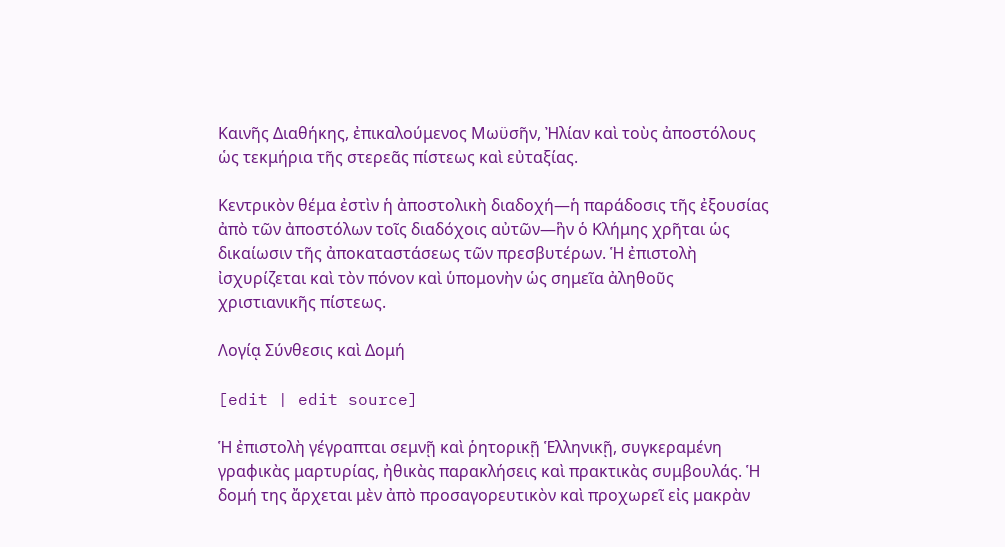Καινῆς Διαθήκης, ἐπικαλούμενος Μωϋσῆν, Ἠλίαν καὶ τοὺς ἀποστόλους ὡς τεκμήρια τῆς στερεᾶς πίστεως καὶ εὐταξίας.

Κεντρικὸν θέμα ἐστὶν ἡ ἀποστολικὴ διαδοχή—ἡ παράδοσις τῆς ἐξουσίας ἀπὸ τῶν ἀποστόλων τοῖς διαδόχοις αὐτῶν—ἣν ὁ Κλήμης χρῆται ὡς δικαίωσιν τῆς ἀποκαταστάσεως τῶν πρεσβυτέρων. Ἡ ἐπιστολὴ ἰσχυρίζεται καὶ τὸν πόνον καὶ ὑπομονὴν ὡς σημεῖα ἀληθοῦς χριστιανικῆς πίστεως.

Λογίᾳ Σύνθεσις καὶ Δομή

[edit | edit source]

Ἡ ἐπιστολὴ γέγραπται σεμνῇ καὶ ῥητορικῇ Ἑλληνικῇ, συγκεραμένη γραφικὰς μαρτυρίας, ἠθικὰς παρακλήσεις καὶ πρακτικὰς συμβουλάς. Ἡ δομή της ἄρχεται μὲν ἀπὸ προσαγορευτικὸν καὶ προχωρεῖ εἰς μακρὰν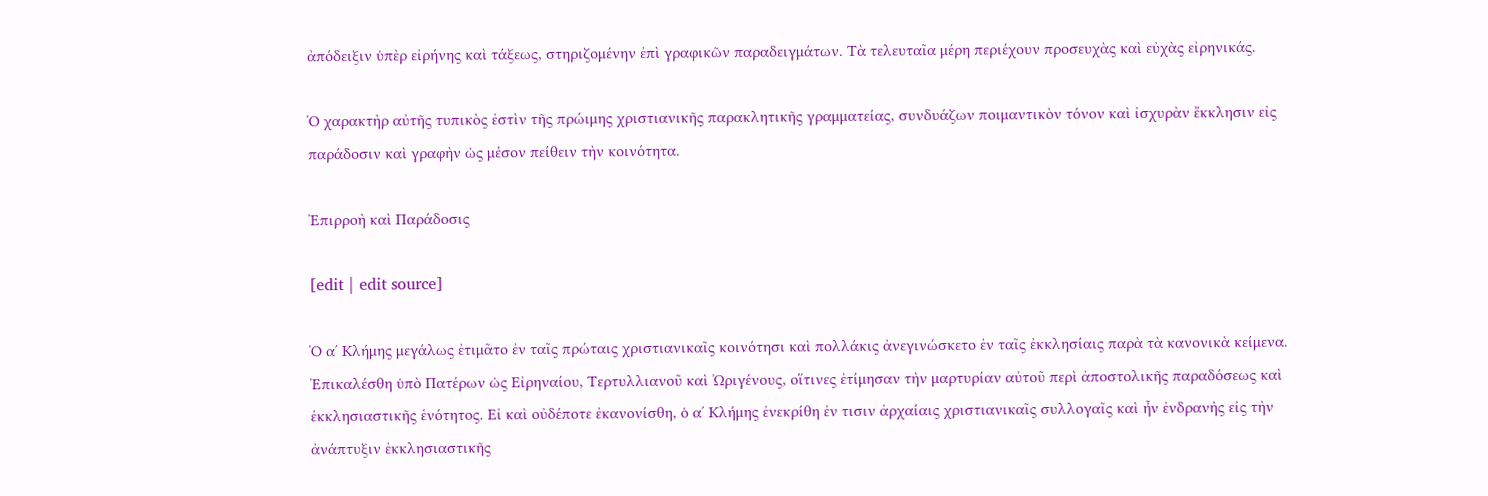ἀπόδειξιν ὑπὲρ εἰρήνης καὶ τάξεως, στηριζομένην ἐπὶ γραφικῶν παραδειγμάτων. Τὰ τελευταῖα μέρη περιέχουν προσευχὰς καὶ εὐχὰς εἰρηνικάς.

Ὁ χαρακτὴρ αὐτῆς τυπικὸς ἐστὶν τῆς πρώιμης χριστιανικῆς παρακλητικῆς γραμματείας, συνδυάζων ποιμαντικὸν τόνον καὶ ἰσχυρὰν ἔκκλησιν εἰς παράδοσιν καὶ γραφὴν ὡς μέσον πείθειν τὴν κοινότητα.

Ἐπιρροὴ καὶ Παράδοσις

[edit | edit source]

Ὁ αʹ Κλήμης μεγάλως ἐτιμᾶτο ἐν ταῖς πρώταις χριστιανικαῖς κοινότησι καὶ πολλάκις ἀνεγινώσκετο ἐν ταῖς ἐκκλησίαις παρὰ τὰ κανονικὰ κείμενα. Ἐπικαλέσθη ὑπὸ Πατέρων ὡς Εἰρηναίου, Τερτυλλιανοῦ καὶ Ὠριγένους, οἵτινες ἐτίμησαν τὴν μαρτυρίαν αὐτοῦ περὶ ἀποστολικῆς παραδόσεως καὶ ἐκκλησιαστικῆς ἑνότητος. Εἰ καὶ οὐδέποτε ἐκανονίσθη, ὁ αʹ Κλήμης ἐνεκρίθη ἐν τισιν ἀρχαίαις χριστιανικαῖς συλλογαῖς καὶ ἦν ἐνδρανὴς εἰς τὴν ἀνάπτυξιν ἐκκλησιαστικῆς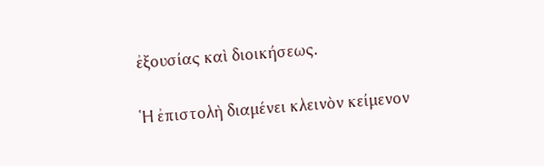ἐξουσίας καὶ διοικήσεως.

Ἡ ἐπιστολὴ διαμένει κλεινὸν κείμενον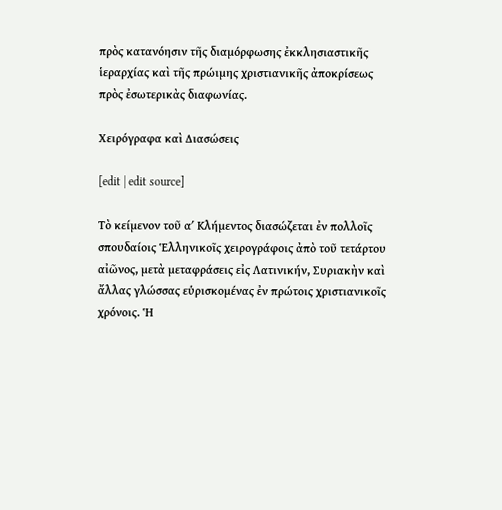πρὸς κατανόησιν τῆς διαμόρφωσης ἐκκλησιαστικῆς ἱεραρχίας καὶ τῆς πρώιμης χριστιανικῆς ἀποκρίσεως πρὸς ἐσωτερικὰς διαφωνίας.

Χειρόγραφα καὶ Διασώσεις

[edit | edit source]

Τὸ κείμενον τοῦ αʹ Κλήμεντος διασώζεται ἐν πολλοῖς σπουδαίοις Ἑλληνικοῖς χειρογράφοις ἀπὸ τοῦ τετάρτου αἰῶνος, μετὰ μεταφράσεις εἰς Λατινικήν, Συριακὴν καὶ ἄλλας γλώσσας εὑρισκομένας ἐν πρώτοις χριστιανικοῖς χρόνοις. Ἡ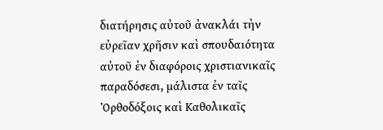διατήρησις αὐτοῦ ἀνακλάι τὴν εὐρεῖαν χρῆσιν καὶ σπουδαιότητα αὐτοῦ ἐν διαφόροις χριστιανικαῖς παραδόσεσι, μάλιστα ἐν ταῖς Ὀρθοδόξοις καὶ Καθολικαῖς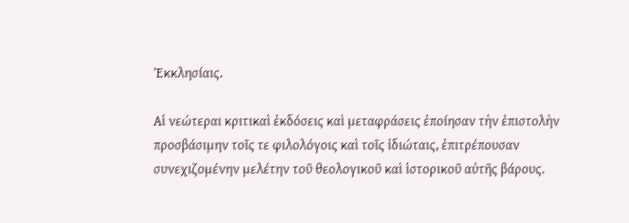Ἐκκλησίαις.

Αἱ νεώτεραι κριτικαὶ ἐκδόσεις καὶ μεταφράσεις ἐποίησαν τὴν ἐπιστολὴν προσβάσιμην τοῖς τε φιλολόγοις καὶ τοῖς ἰδιώταις, ἐπιτρέπουσαν συνεχιζομένην μελέτην τοῦ θεολογικοῦ καὶ ἱστορικοῦ αὐτῆς βάρους.